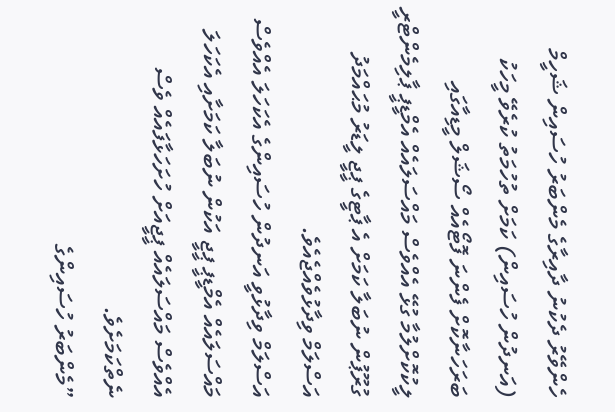ހެންވޭރު ދެކުނު ދާއިރާގެ މެންބަރު ހުސައިން ޝަހީމް (އަނދުން ހުސައިން) ކަމަށް ތުހުމަތު ކުރެވޭ މީހަކު ބަރަހަނާކޮށް ފެންނަ ފޮޓޯއެއް ސޯޝަލް މީޑިއާގައި ލީކުކޮށްލުމާ ގުޅޭ އެއްވެސް މައްސަލައެއް އެމްޑީޕީ ޕާލިމެންޓްރީ ގުރޫޕުން ނުބަލާ ކަމަށް އެ ޕާޓީގެ ޕީޖީ ލީޑަރު މުޙައްމަދު އަސްލަމް ވިދާޅުވެއްޖެއެވެ.
އަސްލަމް ވިދާޅުވީ އަނދުން ހުސައިންގެ އެކަހަލަ އެއްވެސް މައްސަލައެއް އެމްޑީޕީ ޕީޖީ އަކުން ނުބަލާ ކަމަށާއި އެކަހަލަ އެއްވެސް މައްސަލައެއް ޕީޖީއަށް ހުށަހަޅާފައެއް ވެސް ނެތްކަމަށެވެ.
”މެންބަރު ހުސައިންގެ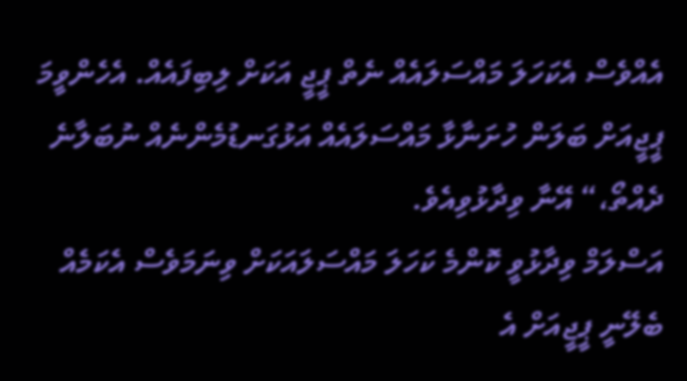އެއްވެސް އެކަހަލަ މައްސަލައެއް ނެތް ޕީޖީ އަކަށް ލިބިފައެއް. އެހެންވީމަ ޕީޖީއަށް ބަލަން ހުށަނާޅާ މައްސަލައެއް އަޅުގަނޑުމެންނެއް ނުބަލާނެ ދެއްތޯ،“ އޭނާ ވިދާޅުވިއެވެ.
އަސްލަމް ވިދާޅުވީ ކޮންމެ ކަހަލަ މައްސަލައަކަށް ވިނަމަވެސް އެކަމެއް ބެލޭނީ ޕީޖީއަށް އެ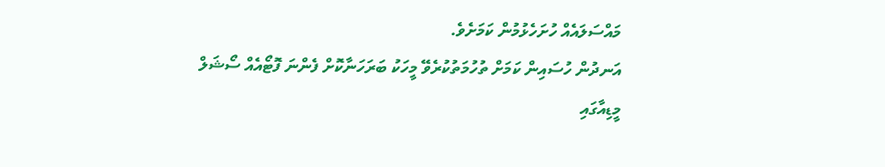މައްސަލައެއް ހުށަހެޅުމުން ކަމަށެވެ.
އަނދުން ހުސައިން ކަމަށް ތުހުމަތުކުރެވޭ މީހަކު ބަރަހަނާކޮށް ފެންނަ ފޮޓޯއެއް ސޯޝަލް މީޑިއާގައި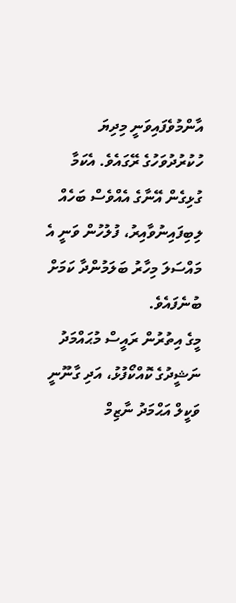އާންމުވެފައިވަނީ މިދިޔަ ހުކުރުދުވަހުގެ ރޭގައެވެ. އެކަމާ ގުޅިގެން އޭނާގެ އެއްވެސް ބަހެއް ލިބިފައިނުވާއިރު، ފުލުހުން ވަނީ އެ މައްސަލަ މިހާރު ބަލަމުންދާ ކަމަށް ބުނެފައެވެ.
މީގެ އިތުރުން ރައީސް މުޙައްމަދު ނަޝީދުގެ ކޮއްކޯފުޅު، އަދި ގާނޫނީ ވަކީލް އަޙްމަދު ނާޒިމް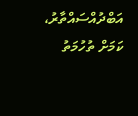އަބްދުއްސައްތާރު، ކަމަށް ތުހުމަތު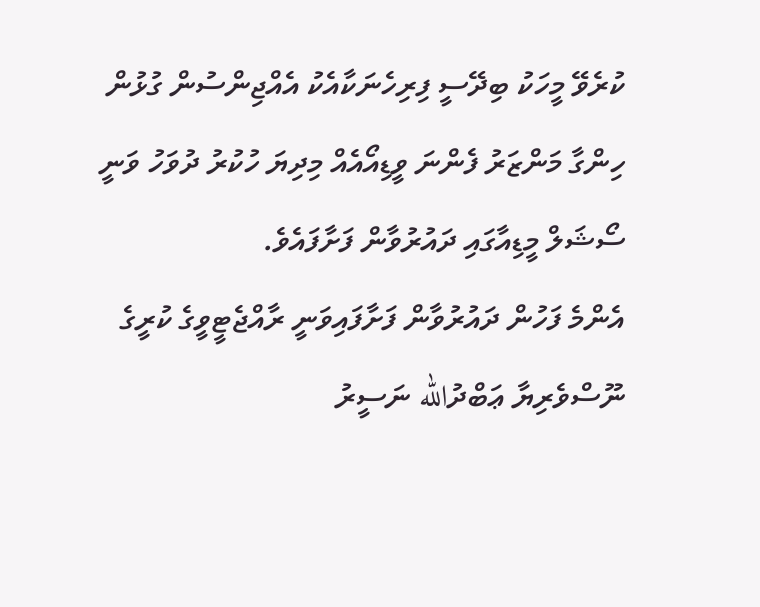ކުރެވޭ މީހަކު ބިދޭސީ ފިރިހެނަކާއެކު އެއްޖިންސުން ގުޅުން ހިންގާ މަންޒަރު ފެންނަ ވީޑިއޯއެއް މިދިޔަ ހުކުރު ދުވަހު ވަނީ ސޯޝަލް މީޑިއާގައި ދައުރުވާން ފަށާފައެވެ.
އެންމެ ފަހުން ދައުރުވާން ފަށާފައިވަނީ ރާއްޖެޓީވީގެ ކުރީގެ ނޫސްވެރިޔާ ޢަބްދުالله ނަސީރު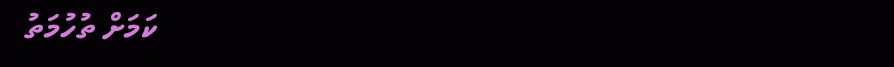ކަމަށް ތުހުމަތު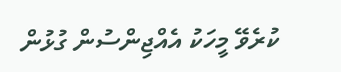ކުރެވޭ މީހަކު އެއްޖިންސުން ގުޅުން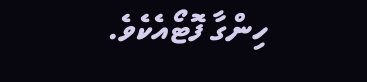ހިންގާ ފޮޓޯއެކެވެ.